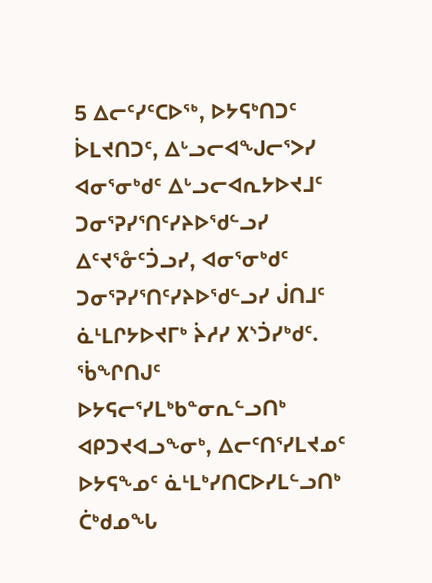5 ᐃᓕᑦᓯᑦᑕᐅᖅ, ᐅᔭᕋᒃᑎᑐᑦ ᐆᒪᔪᑎᑐᑦ, ᐃᒡᓗᓕᐊᖑᓕᕐᐳᓯ ᐊᓂᕐᓂᒃᑯᑦ ᐃᒡᓗᓕᐊᕆᔭᐅᔪᒧᑦ ᑐᓂᕐᕈᓯᕐᑎᑦᓯᔨᐅᖁᓪᓗᓯ ᐃᑦᔪᕐᓁᑦᑑᓗᓯ, ᐊᓂᕐᓂᒃᑯᑦ ᑐᓂᕐᕈᓯᕐᑎᑦᓯᔨᐅᖁᓪᓗᓯ ᒎᑎᒧᑦ ᓈᒻᒪᒋᔭᐅᔪᒥᒃ ᔩᓱᓯ ᙭ᔅᑑᓯᒃᑯᑦ.
ᖄᖏᑎᒍᑦ ᐅᔭᕋᓕᕐᓯᒪᒃᑲᓐᓂᕆᓪᓗᑎᒃ ᐊᑭᑐᔪᐊᓗᖕᓂᒃ, ᐃᓕᑦᑎᕐᓯᒪᔪᓄᑦ ᐅᔭᕋᖕᓄᑦ ᓈᒻᒪᒃᓯᑎᑕᐅᓯᒪᓪᓗᑎᒃ ᑖᒃᑯᓄᖓ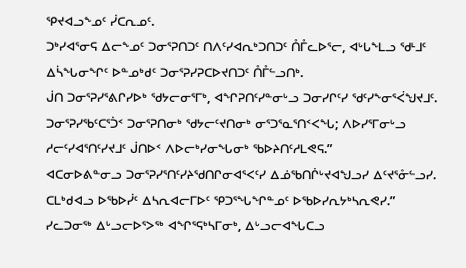ᕿᔪᐊᓗᖕᓄᑦ ᓰᑕᕆᓄᑦ.
ᑐᒃᓯᐊᕐᓂᕋ ᐃᓕᖕᓄᑦ ᑐᓂᕐᕈᑎᑐᑦ ᑎᐱᑦᓯᐊᕆᒃᑐᑎᑐᑦ ᑍᒤᓚᐅᕐᓕ, ᐊᒡᒐᖕᒪᓗ ᖁᒻᒧᑦ ᐃᓵᖓᓂᖏᑦ ᐅᓐᓄᒃᑯᑦ ᑐᓂᕐᕈᓯᕈᑕᐅᔪᑎᑐᑦ ᑍᒤᓪᓗᑎᒃ.
ᒎᑎ ᑐᓂᕐᕈᓯᕐᕕᒋᓯᐅᒃ ᖁᔭᓕᓂᕐᒥᒃ, ᐊᖏᕈᑎᑦᓯᓐᓂᒡᓗ ᑐᓂᓯᒋᑦᓯ ᖁᑦᓯᖕᓂᕐᐹᖑᔪᒧᑦ.
ᑐᓂᕐᕈᓯᖃᑦᑕᕐᑑᑉ ᑐᓂᕐᕈᑎᓂᒃ ᖁᔭᓕᑦᔪᑎᓂᒃ ᓂᕐᑐᕐᓇᕐᑎᑉᐸᖓ; ᐱᐅᓯᕐᒥᓂᒡᓗ ᓱᓕᑦᓯᐊᕐᑎᑦᓯᔪᒧᑦ ᒎᑎᐅᑉ ᐱᐅᓕᒃᓯᓂᖓᓂᒃ ᖃᐅᔨᑎᑦᓱᒪᕙᕋ.”
ᐊᑕᓂᐅᕕᓐᓂᓗ ᑐᓂᕐᕈᓯᕐᑎᑦᓯᔨᖁᑎᒋᓂᐊᕐᐸᑦᓯ ᐃᓅᖃᑎᒌᒡᔪᐊᖑᓗᓯ ᐃᑦᔪᕐᓁᓪᓗᓯ. ᑕᒪᒃᑯᐊᓗ ᐅᖃᐅᓰᑦ ᐃᓴᕆᐊᓕᒥᐅᑦ ᕿᑐᕐᖓᖏᓐᓄᑦ ᐅᖃᐅᓯᕆᔭᒃᓴᕆᕙᓯ.”
ᓯᓚᑐᓂᖅ ᐃᒡᓗᓕᐅᕐᐳᖅ ᐊᖏᕐᕋᒃᓴᒥᓂᒃ, ᐃᒡᓗᓕᐊᖓᑕᓗ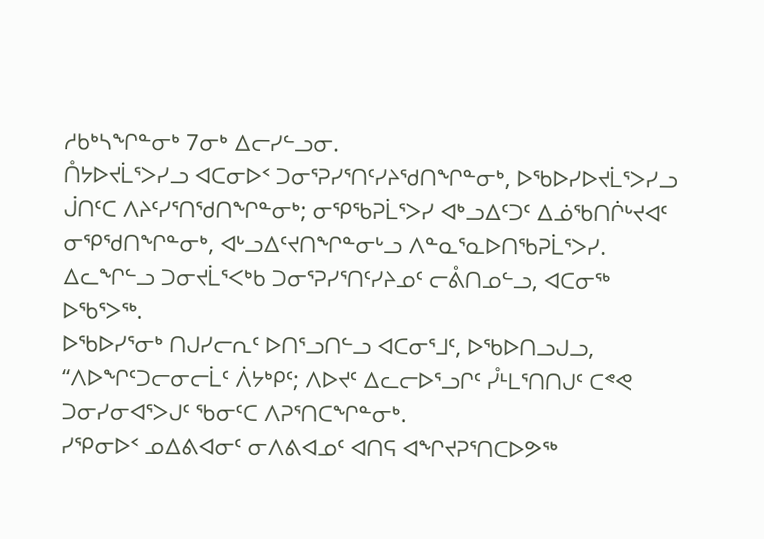ᓱᑲᒃᓴᖏᓐᓂᒃ 7ᓂᒃ ᐃᓕᓯᓪᓗᓂ.
ᑍᔭᐅᔪᒫᕐᐳᓯᓗ ᐊᑕᓂᐅᑉ ᑐᓂᕐᕈᓯᕐᑎᑦᓯᔨᖁᑎᖏᓐᓂᒃ, ᐅᖃᐅᓯᐅᔪᒫᕐᐳᓯᓗ ᒎᑎᑦᑕ ᐱᔨᑦᓯᕐᑎᖁᑎᖏᓐᓂᒃ; ᓂᕿᖃᕈᒫᕐᐳᓯ ᐊᒃᓗᐃᑦᑐᑦ ᐃᓅᖃᑎᒌᒡᔪᐊᑦ ᓂᕿᖁᑎᖏᓐᓂᒃ, ᐊᒡᓗᐃᑦᔪᑎᖏᓐᓂᒡᓗ ᐱᓐᓇᕐᓇᐅᑎᖃᕈᒫᕐᐳᓯ.
ᐃᓚᖏᓪᓗ ᑐᓂᔪᒫᕐᐸᒃᑲ ᑐᓂᕐᕈᓯᕐᑎᑦᓯᔨᓄᑦ ᓕᕔᑎᓄᓪᓗ, ᐊᑕᓂᖅ ᐅᖃᕐᐳᖅ.
ᐅᖃᐅᓯᕐᓂᒃ ᑎᒍᓯᓕᕆᑦ ᐅᑎᕐᓗᑎᓪᓗ ᐊᑕᓂᕐᒧᑦ, ᐅᖃᐅᑎᓗᒍᓗ, “ᐱᐅᖏᑦᑐᓕᓂᓕᒫᑦ ᐲᔭᒃᑭᑦ; ᐱᐅᔪᑦ ᐃᓚᓕᐅᕐᓗᒋᑦ ᓮᒻᒪᕐᑎᑎᒍᑦ ᑕᕝᕙ ᑐᓂᓯᓂᐊᕐᐳᒍᑦ ᖃᓂᑦᑕ ᐱᕈᕐᑎᑕᖏᓐᓂᒃ.
ᓯᕿᓂᐅᑉ ᓄᐃᕕᐊᓂᑦ ᓂᐱᕕᐊᓄᑦ ᐊᑎᕋ ᐊᖏᔪᕈᕐᑎᑕᐅᕗᖅ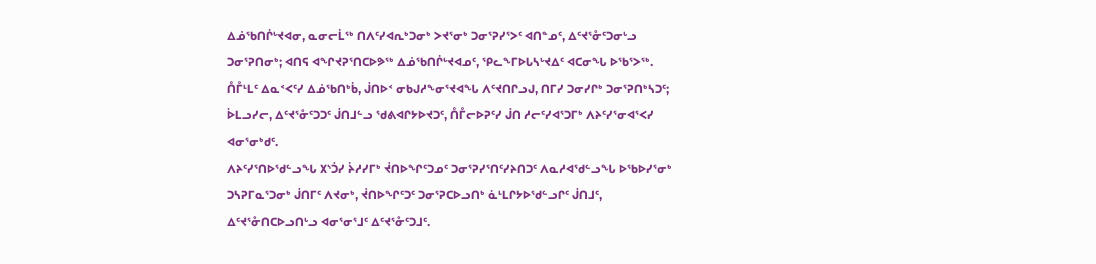ᐃᓅᖃᑎᒌᒡᔪᐊᓂ, ᓇᓂᓕᒫᖅ ᑎᐱᑦᓯᐊᕆᒃᑐᓂᒃ ᐳᔪᕐᓂᒃ ᑐᓂᕐᕈᓯᕐᐳᑦ ᐊᑎᓐᓄᑦ, ᐃᑦᔪᕐᓁᑦᑐᓂᒡᓗ ᑐᓂᕐᕈᑎᓂᒃ; ᐊᑎᕋ ᐊᖏᔪᕈᕐᑎᑕᐅᕗᖅ ᐃᓅᖃᑎᒌᒡᔪᐊᓄᑦ, ᕿᓚᖕᒥᐅᒐᓴᒡᔪᐃᑦ ᐊᑕᓂᖓ ᐅᖃᕐᐳᖅ.
ᑍᒤᒻᒪᑦ ᐃᓇᑉᐸᑦᓯ ᐃᓅᖃᑎᒃᑳ, ᒎᑎᐅᑉ ᓂᑲᒍᓱᖕᓂᕐᔪᐊᖓ ᐱᑦᔪᑎᒋᓗᒍ, ᑎᒥᓯ ᑐᓂᓯᒋᒃ ᑐᓂᕐᕈᑎᒃᓴᑐᑦ; ᐆᒪᓗᓯᓕ, ᐃᑦᔪᕐᓁᑦᑐᑐᑦ ᒎᑎᒧᓪᓗ ᖁᕕᐊᒋᔭᐅᔪᑐᑦ, ᑍᒤᓕᐅᕈᑦᓯ ᒎᑎ ᓱᓕᑦᓯᐊᕐᑐᒥᒃ ᐱᔨᑦᓯᕐᓂᐊᕐᐸᓯ ᐊᓂᕐᓂᒃᑯᑦ.
ᐱᔨᑦᓯᕐᑎᐅᖁᓪᓗᖓ ᙭ᔅᑑᓯ ᔩᓱᓯᒥᒃ ᔫᑎᐅᖏᑦᑐᓄᑦ ᑐᓂᕐᕈᓯᕐᑎᑦᓯᔨᑎᑐᑦ ᐱᓇᓱᐊᖁᓪᓗᖓ ᐅᖃᐅᓯᕐᓂᒃ ᑐᓴᕈᒥᓇᕐᑐᓂᒃ ᒎᑎᒥᑦ ᐱᔪᓂᒃ, ᔫᑎᐅᖏᑦᑐᑦ ᑐᓂᕐᕈᑕᐅᓗᑎᒃ ᓈᒻᒪᒋᔭᐅᖁᓪᓗᒋᑦ ᒎᑎᒧᑦ, ᐃᑦᔪᕐᓁᑎᑕᐅᓗᑎᒡᓗ ᐊᓂᕐᓂᕐᒧᑦ ᐃᑦᔪᕐᓁᑦᑐᒧᑦ.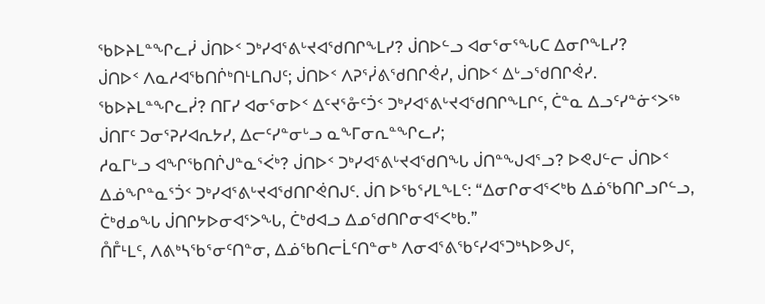ᖃᐅᔨᒪᓐᖏᓚᓰ ᒎᑎᐅᑉ ᑐᒃᓯᐊᕐᕕᒡᔪᐊᖁᑎᒋᖕᒪᓯ? ᒎᑎᐅᓪᓗ ᐊᓂᕐᓂᕐᖓᑕ ᐃᓂᒋᖕᒪᓯ?
ᒎᑎᐅᑉ ᐱᓇᓱᐊᖃᑎᒌᒃᑎᒻᒪᑎᒍᑦ; ᒎᑎᐅᑉ ᐱᕈᕐᓰᕕᖁᑎᒋᕚᓯ, ᒎᑎᐅᑉ ᐃᒡᓗᖁᑎᒋᕚᓯ.
ᖃᐅᔨᒪᓐᖏᓚᓰ? ᑎᒥᓯ ᐊᓂᕐᓂᐅᑉ ᐃᑦᔪᕐᓁᑦᑑᑉ ᑐᒃᓯᐊᕐᕕᒡᔪᐊᖁᑎᒋᖕᒪᒋᑦ, ᑖᓐᓇ ᐃᓗᑦᓯᓐᓃᑉᐳᖅ ᒎᑎᒥᑦ ᑐᓂᕐᕈᓯᐊᕆᔭᓯ, ᐃᓕᑦᓯᓐᓂᒡᓗ ᓇᖕᒥᓂᕆᓐᖏᓚᓯ;
ᓱᓇᒥᒡᓗ ᐊᖏᖃᑎᒌᒍᓐᓇᕐᐹᒃ? ᒎᑎᐅᑉ ᑐᒃᓯᐊᕐᕕᒡᔪᐊᖁᑎᖓ ᒎᑎᓐᖑᐊᕐᓗ? ᐅᕙᒍᓪᓕ ᒎᑎᐅᑉ ᐃᓅᖏᓐᓇᕐᑑᑉ ᑐᒃᓯᐊᕐᕕᒡᔪᐊᖁᑎᒋᕚᑎᒍᑦ. ᒎᑎ ᐅᖃᕐᓯᒪᖕᒪᑦ: “ᐃᓂᒋᓂᐊᕐᐸᒃᑲ ᐃᓅᖃᑎᒋᓗᒋᓪᓗ, ᑖᒃᑯᓄᖓ ᒎᑎᒋᔭᐅᓂᐊᕐᐳᖓ, ᑖᒃᑯᐊᓗ ᐃᓄᖁᑎᒋᓂᐊᕐᐸᒃᑲ.”
ᑍᒤᒻᒪᑦ, ᐱᕕᒃᓴᖃᕐᓂᑦᑎᓐᓂ, ᐃᓅᖃᑎᓕᒫᑦᑎᓐᓂᒃ ᐱᓂᐊᕐᕕᖃᑦᓯᐊᕐᑐᒃᓴᐅᕗᒍᑦ,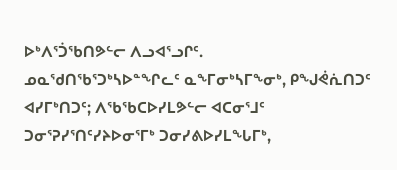ᐅᒃᐱᕐᑑᖃᑎᕗᓪᓕ ᐱᓗᐊᕐᓗᒋᑦ.
ᓄᓇᖁᑎᖃᕐᑐᒃᓴᐅᓐᖏᓚᑦ ᓇᖕᒥᓂᒃᓴᒥᖕᓂᒃ, ᑭᖑᕚᕇᑎᑐᑦ ᐊᓯᒥᒃᑎᑐᑦ; ᐱᖃᖃᑕᐅᓯᒪᕗᓪᓕ ᐊᑕᓂᕐᒧᑦ ᑐᓂᕐᕈᓯᕐᑎᑦᓯᔨᐅᓂᕐᒥᒃ ᑐᓂᓯᕕᐅᓯᒪᖓᒥᒃ,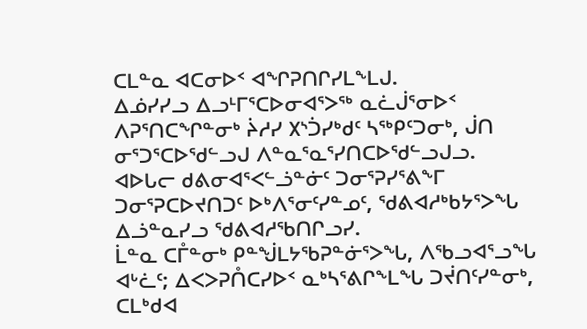ᑕᒪᓐᓇ ᐊᑕᓂᐅᑉ ᐊᖏᕈᑎᒋᓯᒪᖕᒪᒍ.
ᐃᓅᓯᓯᓗ ᐃᓗᒻᒥᕐᑕᐅᓂᐊᕐᐳᖅ ᓇᓛᒎᕐᓂᐅᑉ ᐱᕈᕐᑎᑕᖏᓐᓂᒃ ᔩᓱᓯ ᙭ᔅᑑᓯᒃᑯᑦ ᓴᖅᑭᑦᑐᓂᒃ, ᒎᑎ ᓂᕐᑐᕐᑕᐅᖁᓪᓗᒍ ᐱᓐᓇᕐᓇᕐᓯᑎᑕᐅᖁᓪᓗᒍᓗ.
ᐊᐅᒐᓕ ᑯᕕᓂᐊᕐᐸᓪᓘᓐᓃᑦ ᑐᓂᕐᕈᓯᕐᕕᖕᒥ ᑐᓂᕐᕈᑕᐅᔪᑎᑐᑦ ᐅᒃᐱᕐᓂᑦᓯᓐᓄᑦ, ᖁᕕᐊᓱᒃᑲᔭᕐᐳᖓ ᐃᓘᓐᓇᓯᓗ ᖁᕕᐊᓱᖃᑎᒋᓗᓯ.
ᒫᓐᓇ ᑕᒤᓐᓂᒃ ᑭᓐᖒᒪᔭᖃᕈᓐᓃᕐᐳᖓ, ᐱᖃᓗᐊᕐᓗᖓ ᐊᒡᓛᑦ; ᐃᐸᐳᕈᑍᑕᓯᐅᑉ ᓇᒃᓴᕐᕕᒋᖕᒪᖓ ᑐᔫᑎᑦᓯᓐᓂᒃ, ᑕᒪᒃᑯᐊ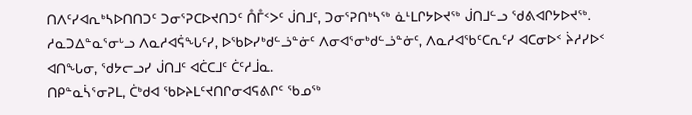ᑎᐱᑦᓯᐊᕆᒃᓴᐅᑎᑎᑐᑦ ᑐᓂᕐᕈᑕᐅᔪᑎᑐᑦ ᑍᒤᑉᐳᑦ ᒎᑎᒧᑦ, ᑐᓂᕐᕈᑎᒃᓴᖅ ᓈᒻᒪᒋᔭᐅᔪᖅ ᒎᑎᒧᓪᓗ ᖁᕕᐊᒋᔭᐅᔪᖅ.
ᓱᓇᑐᐃᓐᓇᕐᓂᒡᓗ ᐱᓇᓱᐊᕌᖓᑦᓯ, ᐅᖃᐅᓯᒃᑯᓪᓘᓐᓃᑦ ᐱᓂᐊᕐᓂᒃᑯᓪᓘᓐᓃᑦ, ᐱᓇᓱᐊᖃᑦᑕᕆᑦᓯ ᐊᑕᓂᐅᑉ ᔩᓱᓯᐅᑉ ᐊᑎᖓᓂ, ᖁᔭᓕᓗᓯ ᒎᑎᒧᑦ ᐊᑖᑕᒧᑦ ᑖᑦᓱᒨᓇ.
ᑎᑭᓐᓇᓵᕐᓂᕈᒪ, ᑖᒃᑯᐊ ᖃᐅᔨᒪᑦᔪᑎᒋᓂᐊᕋᕕᒋᑦ ᖃᓄᖅ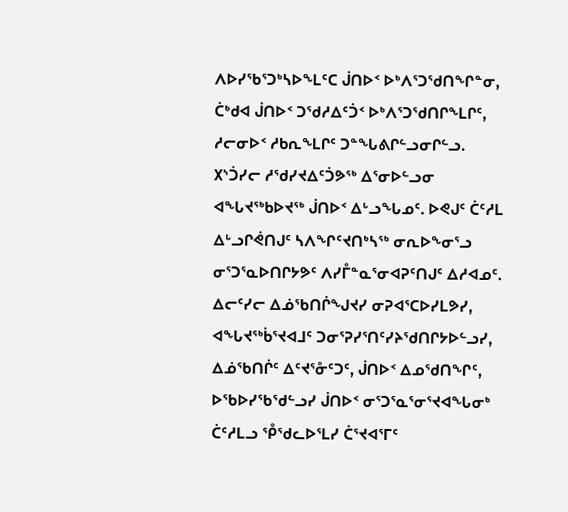ᐱᐅᓯᖃᕐᑐᒃᓴᐅᖕᒪᑦᑕ ᒎᑎᐅᑉ ᐅᒃᐱᕐᑐᖁᑎᖏᓐᓂ, ᑖᒃᑯᐊ ᒎᑎᐅᑉ ᑐᖁᓱᐃᑦᑑᑉ ᐅᒃᐱᕐᑐᖁᑎᒋᖕᒪᒋᑦ, ᓱᓕᓂᐅᑉ ᓱᑲᕆᖕᒪᒋᑦ ᑐᓐᖓᕕᒋᓪᓗᓂᒋᓪᓗ.
᙭ᔅᑑᓯᓕ ᓱᖁᓯᔪᐃᑦᑑᕗᖅ ᐃᕐᓂᐅᓪᓗᓂ ᐊᖓᔪᖅᑲᐅᔪᖅ ᒎᑎᐅᑉ ᐃᒡᓗᖓᓄᑦ. ᐅᕙᒍᑦ ᑖᑦᓱᒪ ᐃᒡᓗᒋᕚᑎᒍᑦ ᓴᐱᖏᑦᔪᑎᒃᓴᖅ ᓂᕆᐅᖕᓂᕐᓗ ᓂᕐᑐᕐᓇᐅᑎᒋᔭᕗᑦ ᐱᓯᒤᓐᓇᕐᓂᐊᕈᑦᑎᒍᑦ ᐃᓱᐊᓄᑦ.
ᐃᓕᑦᓯᓕ ᐃᓅᖃᑎᒌᖑᔪᓯ ᓂᕈᐊᕐᑕᐅᓯᒪᕗᓯ, ᐊᖓᔪᖅᑳᕐᔪᐊᒧᑦ ᑐᓂᕐᕈᓯᕐᑎᑦᓯᔨᖁᑎᒋᔭᐅᓪᓗᓯ, ᐃᓅᖃᑎᒌᑦ ᐃᑦᔪᕐᓁᑦᑐᑦ, ᒎᑎᐅᑉ ᐃᓄᖁᑎᖏᑦ, ᐅᖃᐅᓯᖃᖁᓪᓗᓯ ᒎᑎᐅᑉ ᓂᕐᑐᕐᓇᕐᓂᕐᔪᐊᖓᓂᒃ ᑖᑦᓱᒪᓗ ᕾᖁᓚᐅᕐᒪᓯ ᑖᕐᔪᐊᕐᒥᑦ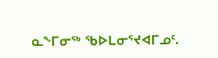ᓇᖕᒥᓂᖅ ᖃᐅᒪᓂᕐᔪᐊᒥᓄᑦ.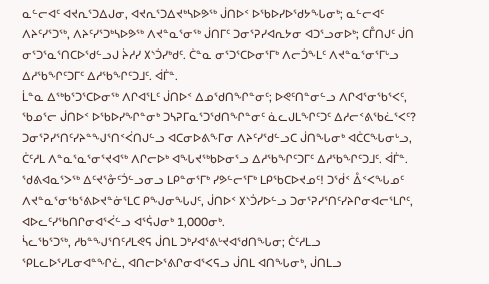ᓇᓪᓕᐊᑦ ᐊᔪᕆᕐᑐᐃᒍᓂ, ᐊᔪᕆᕐᑐᐃᔪᒃᓴᐅᕗᖅ ᒎᑎᐅᑉ ᐅᖃᐅᓯᐅᖁᔭᖓᓂᒃ; ᓇᓪᓕᐊᑦ ᐱᔨᑦᓯᕐᑐᖅ, ᐱᔨᑦᓯᕐᑐᒃᓴᐅᕗᖅ ᐱᔪᓐᓇᕐᓂᖅ ᒎᑎᒥᑦ ᑐᓂᕐᕈᓯᐊᕆᔭᓂ ᐊᑐᕐᓗᓂᐅᒃ; ᑕᒤᑎᒍᑦ ᒎᑎ ᓂᕐᑐᕐᓇᕐᑎᑕᐅᖁᓪᓗᒍ ᔩᓱᓯ ᙭ᔅᑑᓯᒃᑯᑦ. ᑖᓐᓇ ᓂᕐᑐᕐᑕᐅᓂᕐᒥᒃ ᐱᓕᑑᖕᒪᑦ ᐱᔪᓐᓇᕐᓂᕐᒥᒡᓗ ᐃᓱᖃᖏᑦᑐᒥᑦ ᐃᓱᖃᖏᑦᑐᒧᑦ. ᐋᒦᓐ.
ᒫᓐᓇ ᐃᖅᑲᕐᑐᕐᑕᐅᓂᖅ ᐱᒋᐊᕐᒪᑦ ᒎᑎᐅᑉ ᐃᓄᖁᑎᖏᓐᓂᑦ; ᐅᕙᑦᑎᓐᓂᓪᓗ ᐱᒋᐊᕐᓂᖃᕐᐸᑦ, ᖃᓄᕐᓕ ᒎᑎᐅᑉ ᐅᖃᐅᓯᖏᓐᓂᒃ ᑐᓴᕈᒥᓇᕐᑐᖁᑎᖏᓐᓂᑦ ᓈᓚᒍᒪᖏᑦᑐᑦ ᐃᓱᓕᑉᕕᖃᓛᕐᐸᑦ?
ᑐᓂᕐᕈᓯᕐᑎᑦᓯᔨᓐᖑᕐᑎᑉᐹᑎᒍᓪᓗ ᐊᑕᓂᐅᕕᖕᒥᓂ ᐱᔨᑦᓯᖁᓪᓗᑕ ᒎᑎᖓᓂᒃ ᐊᑖᑕᖓᓂᒡᓗ, ᑖᑦᓱᒪ ᐱᓐᓇᕐᓇᕐᓂᕐᔪᐊᖅ ᐱᒋᓕᐅᒃ ᐊᖓᔪᖅᑲᐅᓂᕐᓗ ᐃᓱᖃᖏᑦᑐᒥᑦ ᐃᓱᖃᖏᑦᑐᒧᑦ. ᐋᒦᓐ.
ᖁᕕᐊᓇᕐᐳᖅ ᐃᑦᔪᕐᓁᑦᑑᓪᓗᓂᓗ ᒪᑭᓐᓂᕐᒥᒃ ᓯᕗᓪᓕᕐᒥᒃ ᒪᑭᖃᑕᐅᔪᓄᑦ! ᑐᖂᑉ ᐂᑉᐸᖓᓄᑦ ᐱᔪᓐᓇᕐᓂᖃᕐᕕᐅᔪᓐᓃᕐᒪᑕ ᑭᖑᓂᖓᒍᑦ, ᒎᑎᐅᑉ ᙭ᔅᑑᓯᐅᓪᓗ ᑐᓂᕐᕈᓯᕐᑎᑦᓯᔨᒋᓂᐊᓕᕐᒪᒋᑦ, ᐊᐅᓚᑦᓯᖃᑎᒋᓂᐊᕐᐹᓪᓗ ᐊᕐᕌᒍᓂᒃ 1,000ᓂᒃ.
ᓵᓚᖃᕐᑐᖅ, ᓱᑲᓐᖑᕐᑎᑦᓱᒪᕙᕋ ᒎᑎᒪ ᑐᒃᓯᐊᕐᕕᒡᔪᐊᖁᑎᖓᓂ; ᑖᑦᓱᒪᓗ ᕿᒪᓚᐅᕐᓯᒪᓂᐊᓐᖏᓛ, ᐊᑎᓕᐅᕐᕕᒋᓂᐊᕐᐸᕋᓗ ᒎᑎᒪ ᐊᑎᖓᓂᒃ, ᒎᑎᒪᓗ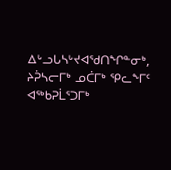ᐃᒡᓗᒐᓴᒡᔪᐊᖁᑎᖏᓐᓂᒃ, ᔨᕉᓴᓕᒥᒃ ᓄᑖᒥᒃ ᕿᓚᖕᒥᑦ ᐊᖅᑲᕈᒫᕐᑐᒥᒃ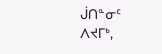ᒎᑎᓐᓂᑦ ᐱᔪᒥᒃ,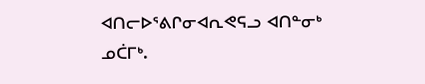ᐊᑎᓕᐅᕐᕕᒋᓂᐊᕆᕙᕋᓗ ᐊᑎᓐᓂᒃ ᓄᑖᒥᒃ.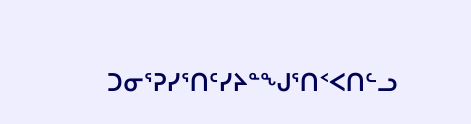ᑐᓂᕐᕈᓯᕐᑎᑦᓯᔨᓐᖑᕐᑎᑉᐸᑎᓪᓗ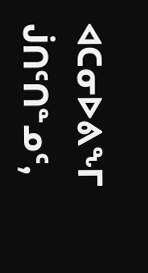ᐊᑕᓂᐅᕕᖕᒥ ᒎᑎᑦᑎᓐᓄᑦ,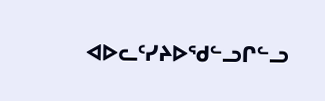ᐊᐅᓚᑦᓯᔨᐅᖁᓪᓗᒋᓪᓗ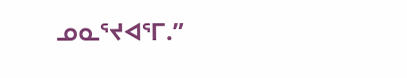ᓄᓇᕐᔪᐊᕐᒥ.”